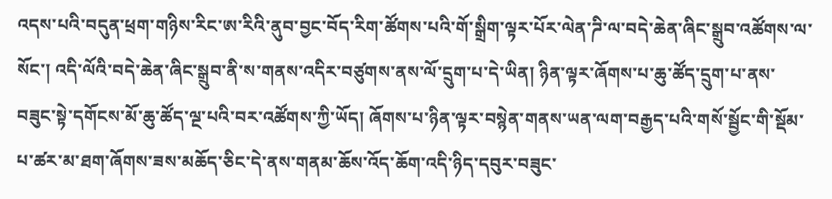འདས་པའི་བདུན་ཕྲག་གཉིས་རིང་ཨ་རིའི་ནུབ་བྱང་བོད་རིག་ཚོགས་པའི་གོ་སྒྲིག་ལྟར་པོར་ལེན་ཌི་ལ་བདེ་ཆེན་ཞིང་སྒྲུབ་འཚོགས་ལ་སོང་། འདི་ལོའི་བདེ་ཆེན་ཞིང་སྒྲུབ་ནི་ས་གནས་འདིར་བཙུགས་ནས་ལོ་དྲུག་པ་དེ་ཡིན། ཉིན་ལྟར་ཞོགས་པ་ཆུ་ཚོད་དྲུག་པ་ནས་བཟུང་སྟེ་དགོངས་མོ་ཆུ་ཚོད་ལྔ་པའི་བར་འཚོགས་ཀྱི་ཡོད། ཞོགས་པ་ཉིན་ལྟར་བསྙེན་གནས་ཡན་ལག་བརྒྱད་པའི་གསོ་སྦྱོང་གི་སྡོམ་པ་ཚར་མ་ཐག་ཞོགས་ཟས་མཆོད་ཅིང་དེ་ནས་གནམ་ཆོས་འོད་ཆོག་འདི་ཉིད་དབུར་བཟུང་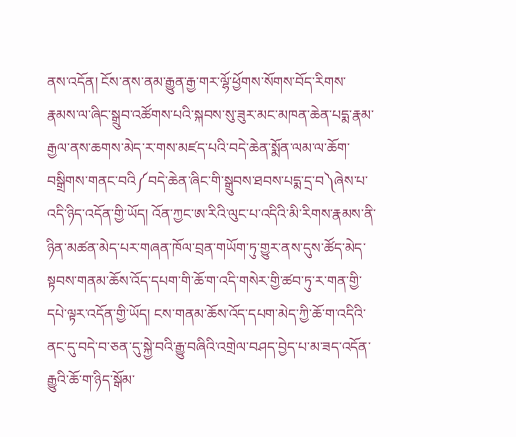ནས་འདོན། ངོས་ནས་ནམ་རྒྱུན་རྒྱ་གར་ལྷོ་ཕྱོགས་སོགས་བོད་རིགས་རྣམས་ལ་ཞིང་སྒྲུབ་འཚོགས་པའི་སྐབས་སུ་ཟུར་མང་མཁན་ཆེན་པདྨ་རྣམ་རྒྱལ་ནས་ཆགས་མེད་ར་གས་མཛད་པའི་བདེ་ཆེན་སྨོན་ལམ་ལ་ཆོག་བསྒྲིགས་གནང་བའི༼བདེ་ཆེན་ཞིང་གི་སྒྲུབས་ཐབས་པདྨ་དྲ་བ༽ཞེས་པ་འདི་ཉིད་འདོན་གྱི་ཡོད། འོན་ཀྱང་ཨ་རིའི་ལུང་པ་འདིའི་མི་རིགས་རྣམས་ནི་ཉིན་མཚན་མེད་པར་གཞན་ཁོལ་བྲན་གཡོག་ཏུ་གྱུར་ནས་དུས་ཚོད་མེད་སྟབས་གནམ་ཆོས་འོད་དཔག་གི་ཆོ་ག་འདི་གསེར་གྱི་ཚབ་ཏུ་ར་གན་གྱི་དཔེ་ལྟར་འདོན་གྱི་ཡོད། ངས་གནམ་ཆོས་འོད་དཔག་མེད་ཀྱི་ཆོ་ག་འདིའི་ནང་དུ་བདེ་བ་ཅན་དུ་སྐྱེ་བའི་རྒྱུ་བཞིའི་འགྲེལ་བཤད་བྱེད་པ་མ་ཟད་འདོན་རྒྱུའི་ཆོ་ག་ཉིད་སྒོམ་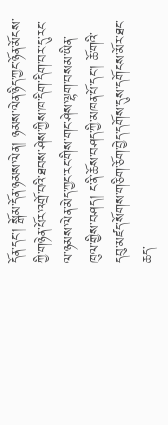དོན་དང་། སྒོམ་དོན་ཉམས་ལེན། ཉམས་ལེན་ཉིད་ཀྱང་ཉོན་མོངས་ཀྱི་གཉེན་པོར་འགྲོ་བའི་ཐབས་ཤེས་ཀྱིས་ཁ་དིག་དིག་བར་དུ་རང་ལ་ཉམས་ལེན་མེད་ཀྱང་རང་གིས་གང་ཤེས་ལྷག་བསམ་ཡིན་ཁུལ་གྱིས་བཤད། ང་ནི་ཆོས་བཤད་ཀྱི་མཁན་པོ་དང་། ཆོ་གའི་དབུ་མཛད་སོགས་གཅིག་ཅོག་བྱེད་དགོས་དུས་དགོངས་མོར་ཐང་ཆད་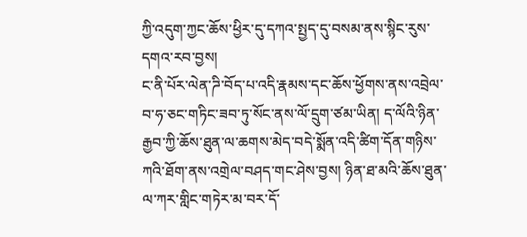ཀྱི་འདུག་ཀྱང་ཆོས་ཕྱིར་དུ་དཀའ་སྤྱད་དུ་བསམ་ནས་སྙིང་རུས་དགའ་རབ་བྱས།
ང་ནི་པོར་ལེན་ཌི་བོད་པ་འདི་རྣམས་དང་ཆོས་ཕྱོགས་ནས་འབྲེལ་བ་ཧ་ཅང་གཏིང་ཟབ་ཏུ་སོང་ནས་ལོ་དྲུག་ཙམ་ཡིན། ད་ལོའི་ཉིན་རྒྱབ་ཀྱི་ཆོས་ཐུན་ལ་ཆགས་མེད་བདེ་སྨོན་འདི་ཚིག་དོན་གཉིས་ཀའི་ཐོག་ནས་འགྲེལ་བཤད་གང་ཤེས་བྱས། ཉིན་ཐ་མའི་ཆོས་ཐུན་ལ་ཀར་གླིང་གཏེར་མ་བར་དོ་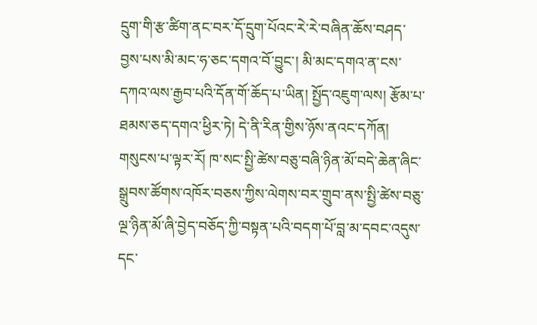དྲུག་གི་རྩ་ཚིག་ནང་བར་དོ་དྲུག་པོའང་རེ་རེ་བཞིན་ཆོས་བཤད་བྱས་པས་མི་མང་ཧ་ཅང་དགའ་བོ་བྱུང་། མི་མང་དགའ་ན་ངས་དཀའ་ལས་རྒྱབ་པའི་དོན་གོ་ཆོད་པ་ཡིན། སྤྱོད་འཇུག་ལས། རྩོམ་པ་ཐམས་ཅད་དགའ་ཕྱིར་ཏེ། དེ་ནི་རིན་གྱིས་ཉོས་ནའང་དཀོན། གསུངས་པ་ལྟར་རོ། ཁ་སང་སྤྱི་ཚེས་བཅུ་བཞི་ཉིན་མོ་བདེ་ཆེན་ཞིང་སྒྲུབས་ཚོགས་འཁོར་བཅས་ཀྱིས་ལེགས་བར་གྲུབ་ནས་སྤྱི་ཚེས་བཅུ་ལྔ་ཉིན་མོ་ཞི་བྱེད་བཅོད་ཀྱི་བསྟན་པའི་བདག་པོ་བླ་མ་དབང་འདུས་དང་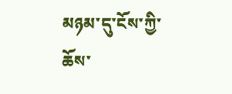མཉམ་དུ་ངོས་ཀྱི་ཆོས་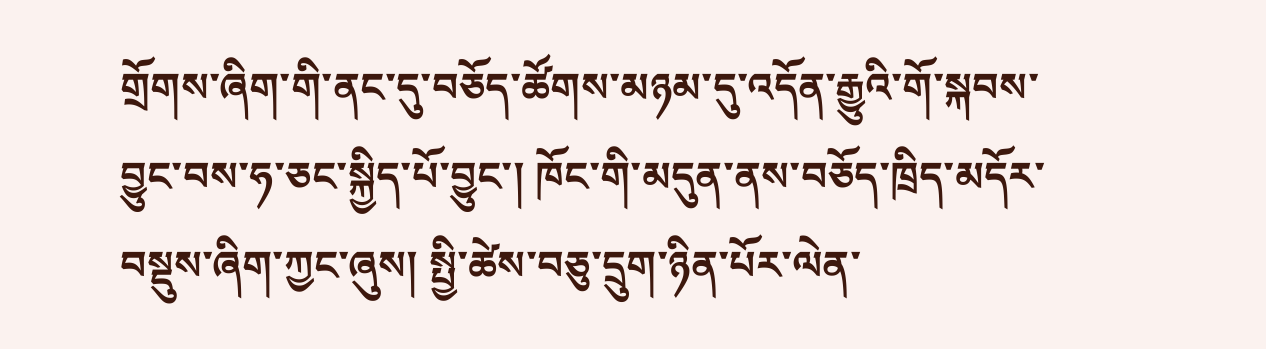གྲོགས་ཞིག་གི་ནང་དུ་བཅོད་ཚོགས་མཉམ་དུ་འདོན་རྒྱུའི་གོ་སྐབས་བྱུང་བས་ཧ་ཅང་སྐྱིད་པོ་བྱུང་། ཁོང་གི་མདུན་ནས་བཅོད་ཁྲིད་མདོར་བསྡུས་ཞིག་ཀྱང་ཞུས། སྤྱི་ཚེས་བཅུ་དྲུག་ཉིན་པོར་ལེན་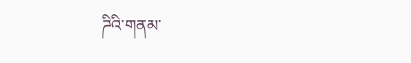ཌིའི་གནམ་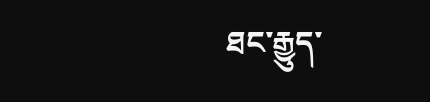ཐང་རྒྱུད་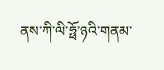ནས་ཀི་ལི་ཧྥོ་ཉའི་གནམ་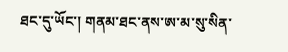ཐང་དུ་ཡོང་། གནམ་ཐང་ནས་ཨ་མ་སུ་སིན་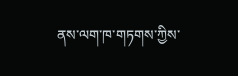ནས་ལག་ཁ་གཏགས་ཀྱིས་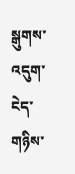སྒུགས་འདུག་ངེད་གཉིས་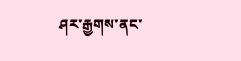ཤར་རྒྱགས་ནང་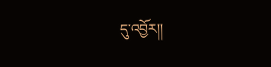དུ་འབྱོར།།